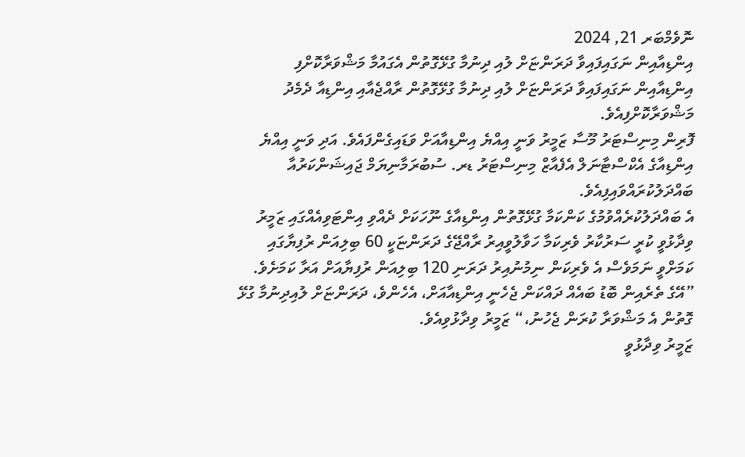ނޮވެމްބަރ 21, 2024
އިންޑިއާއިން ނަގައިފައިވާ ދަރަންޏަށް ލުއި ދިނުމާ ގުޅޭގޮތުން އެގައުމާ މަޝްވަރާކޮށްފި
އިންޑިއާއިން ނަގައިފައިވާ ދަރަންޏަށް ލުއި ދިނުމާ ގުޅޭގޮތުން ރާއްޖެއާއި އިންޑިއާ ދެމެދު މަޝްވަރާކޮށްފިއެވެ.
ފޮރިން މިނިސްޓަރު މޫސާ ޒަމީރު ވަނީ އިއްޔެ އިންޑިއާއަށް ވަޑައިގެންފައެވެ. އަދި ވަނީ އިއްޔެ އިންޑިއާގެ އެކްސްޓާނަލް އެފެއާޒް މިނިސްޓަރު ޑރ. ސުބުރަމާނިޔަމް ޖައިޝަންކަރުއާ ބައްދަލުކުރައްވައިފިއެވެ.
އެ ބައްދަލުކުރެއްވުމުގެ ކަންކަމާ ގުޅޭގޮތުން އިންޑިއާގެ ނޫހަކަށް ދެއްވި އިންޓަވިއެއްގައި ޒަމީރު ވިދާޅުވީ ކުރީ ސަރުކާރު ވެރިކަމާ ހަވާލުވީއިރު ރާއްޖޭގެ ދަރަންޏަކީ 60 ބިލިއަން ރުފިޔާގައި ކަމަށްވީ ނަމަވެސް އެ ވެރިކަން ނިމުނުއިރު ދަރަނި 120 ބިލިއަން ރުފިޔާއަށް އަރާ ކަމަށެވެ.
”އޭގެ ތެރެއިން ބޮޑު ބައެއް ދައްކަން ޖެހެނީ އިންޑިއާއަށް، އެހެންވެ، ދަރަންޏަށް ލުއިދިނުމާ ގުޅޭ ގޮތުން އެ މަޝްވަރާ ކުރަން ޖެހުނު،“ ޒަމީރު ވިދާޅުވިއެވެ.
ޒަމީރު ވިދާޅުވީ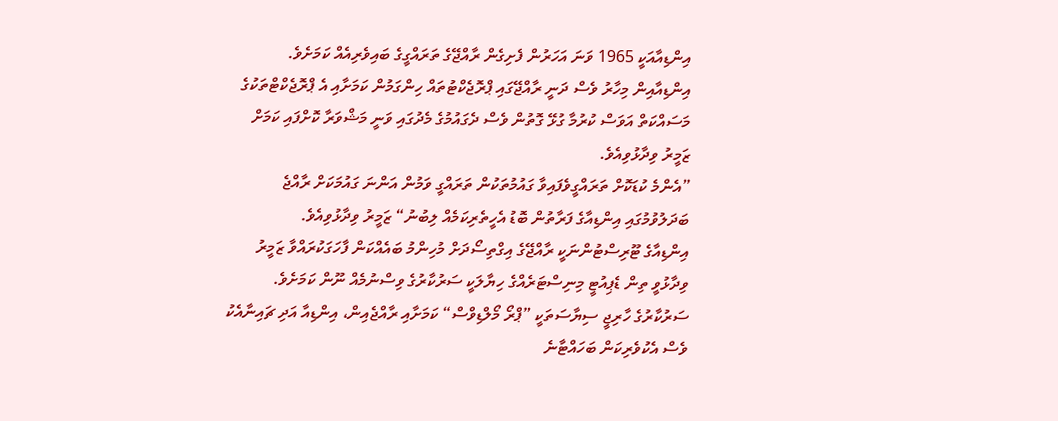އިންޑިއާއަކީ 1965 ވަނަ އަހަރުން ފެށިގެން ރާއްޖޭގެ ތަރައްގީގެ ބައިވެރިއެއް ކަމަށެވެ. އިންޑިއާއިން މިހާރު ވެސް ދަނީ ރާއްޖޭގައި ޕްރޮޖެކްޓުތައް ހިންގަމުން ކަމަށާއި އެ ޕްރޮޖެކްޓްތަކުގެ މަސައްކަތް އަވަސް ކުރުމާ ގުޅޭ ގޮތުން ވެސް ދެގައުމުގެ މެދުގައި ވަނީ މަޝްވަރާ ކޮށްފައި ކަމަށް ޒަމީރު ވިދާޅުވިއެވެ.
”އެންމެ ކުޑަކޮށް ތަރައްގީވެފައިވާ ގައުމުތަކުން ތަރައްގީ ވަމުން އަންނަ ގައުމަކަށް ރާއްޖެ ބަދަލުވުމުގައި އިންޑިއާގެ ފަރާތުން ބޮޑު އެހީތެރިކަމެއް ލިބުނު“ ޒަމީރު ވިދާޅުވިއެވެ.
އިންޑިއާގެ ޓޫރިސްޓުންނަކީ ރާއްޖޭގެ އިގްތިސޯދަށް މުހިންމު ބައެއްކަން ފާހަގަކުރައްވާ ޒަމީރު ވިދާޅުވީ ތިން ޑެޕިއުޓީ މިނިސްޓަރެއްގެ ހިޔާލަކީ ސަރުކާރުގެ ވިސްނުމެއް ނޫން ކަމަށެވެ.
ސަރުކާރުގެ ހާރިޖީ ސިޔާސަތަކީ ”ޕްރޯ މޯލްޑިވްސް“ ކަމަށާއި ރާއްޖެއިން، އިންޑިއާ އަދި ޗައިނާއެކު ވެސް އެކުވެރިކަން ބަހައްޓާނެ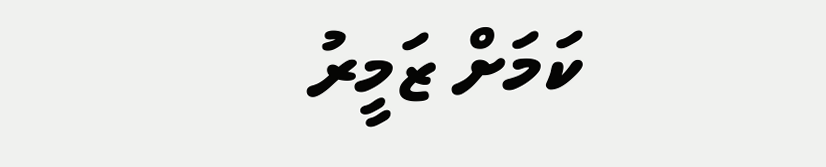ކަމަށް ޒަމީރު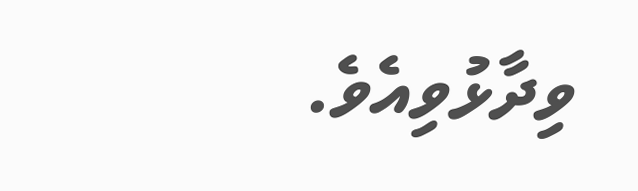ވިދާޅުވިއެވެ.